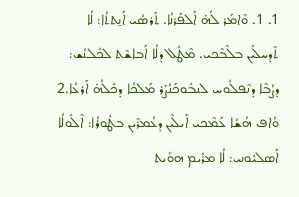1. 1. ܘܶܐܡܰܪ ܠܳܗ̇ ܐܰܠܦܰܪܢܳܐ. ܬܰܪܣܳܝ ܐܰܢ̱ܬܬܳܐ: ܠܳܐ ܬܶܕܚܠܺܝܢ ܒܠܶܒܶܟܝ. ܡܶܛܽܠ ܕܠܳܐ ܐܰܒܐܫܶܬ݂ ܠܟܽܠܢܳܫ: ܕܨܳܒܶܐ ܕܢܶܦܠܽܘܚ ܠܢܒܽܘܟܰܢܳܨܰܪ ܡܰܠܟܳܐ ܕܟܽܠܳܗ̇ ܐܰܪܥܳܐ.2 ܘܳܐܦ ܗܳܫܳܐ ܥܰܡܶܟܝ ܐܰܝܠܶܝܢ ܕܥܳܡܪܶܝܢ ܒܛܽܘܪܳܐ: ܐܶܠܽܘܠܳܐ ܐܰܣܠܝܽܘܢܝ: ܠܳܐ ܡܪܺܝܡ ܗܘܺܝܬ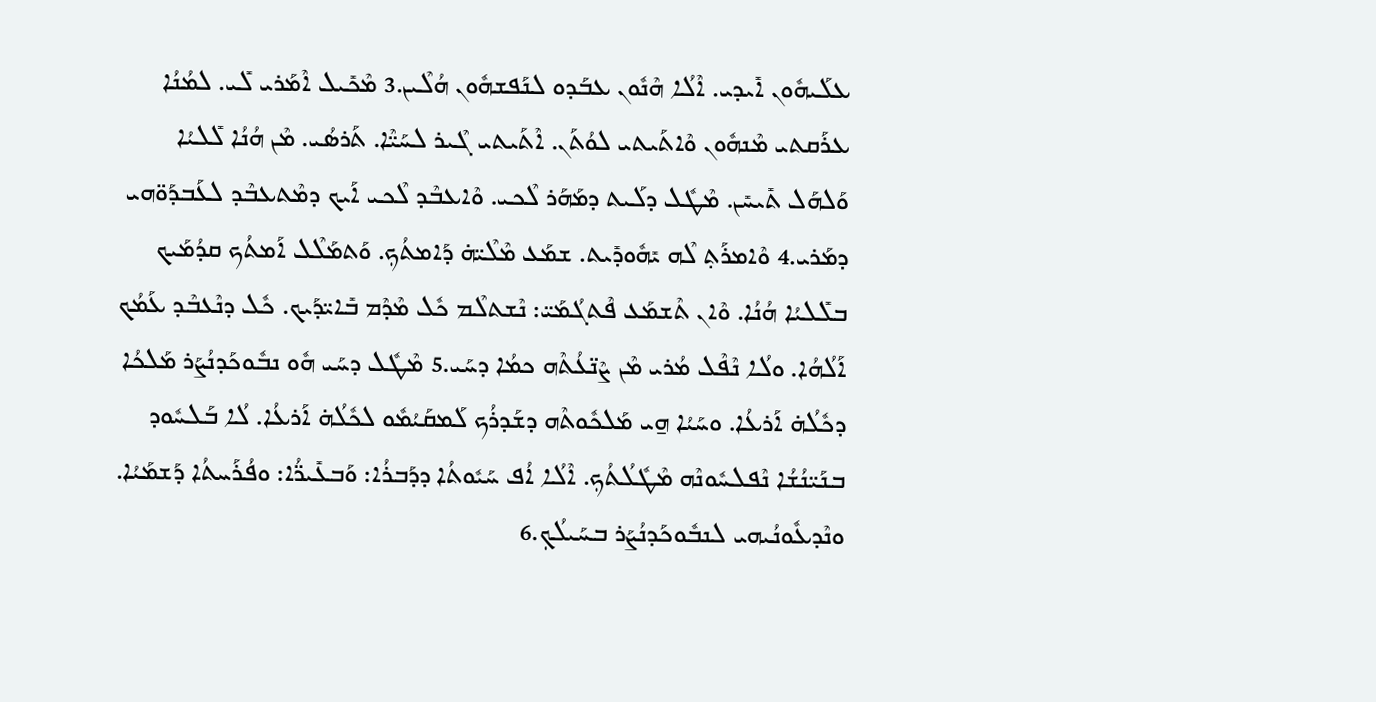ܥܠܰܝܗܽܘܢ ܐܺܝܕܝ. ܐܶܠܳܐ ܗܶܢܽܘܢ ܥܒܰܕܘ ܠܢܰܦܫܗܽܘܢ ܗܳܠܶܝܢ.3 ܡܶܟܺܝܠ ܐܶܡܰܪܝ ܠܺܝ. ܠܡܳܢܳܐ ܥܪܰܩܬܝ ܡܶܢܗܽܘܢ ܘܶܐܬܰܝܬܝ ܠܘܳܬܰܢ. ܐܶܬܰܝܬܝ ܓܶܝܪ ܠܚܰܝ̈ܶܐ. ܬܰܪܣܳܝ. ܡܶܢ ܗܳܢܳܐ ܠܺܠܝܳܐ ܘܰܠܗܰܠ ܬܺܝܚܺܢ. ܡܶܛܽܠ ܕܠܰܝܬ ܕܡܰܗܰܪ ܠܶܟܝ. ܘܶܐܥܒܶܕ ܠܶܟܝ ܐܰܝܟ ܕܡܶܬܥܒܶܕ ܠܥܰܒܕܰܘ̈ܗܝ ܕܡܰܪܝ.4 ܘܶܐܡܪܰܬ݂ ܠܶܗ ܝܺܗܽܘܕܺܝܬ. ܫܡܰܥ ܡܶܠܶܝ̈ܗ̇ ܕܰܐܡܬܳܟ݂. ܘܰܬܡܰܠܶܠ ܐܰܡܬܳܟ ܩܕܳܡܰܝܟ ܒܠܺܠܝܳܐ ܗܳܢܳܐ. ܘܶܐܢ ܬܶܫܡܰܥ ܦܶܬܓܳܡܰܝ̈: ܢܶܫܬܠܶܡ ܟܽܠ ܡܶܕܶܡ ܒܺܐܝ̈ܕܰܝܟ. ܟܽܠ ܕܢܶܥܒܶܕ ܥܰܡܳܟ ܐܰܠܳܗܳܐ. ܘܠܳܐ ܢܶܦܶܠ ܡܳܪܝ ܡܶܢ ܨܶܢ̈ܥܳܬܶܗ ܟܡܳܐ ܕܚܰܝ.5 ܡܶܛܽܠ ܕܚܰܝ ܗܽܘ ܢܒܽܘܟܰܕܢܳܨܰܪ ܡܰܠܟܳܐ ܕܟܽܠܳܗ̇ ܐܰܪܥܳܐ. ܘܚܰܝܳܐ ܗ̱ܝ ܡܰܠܟܽܘܬܶܗ ܕܫܰܕܪܳܟ ܠܰܡܩܰܝܳܡܽܘ ܠܟܽܠܳܗ̇ ܐܰܪܥܳܐ. ܠܳܐ ܒܰܠܚܽܘܕ ܒܢܰܝ̈ܢܳܫܳܐ ܢܶܦܠܚܽܘܢܶܗ ܡܶܛܽܠܳܬܳܟ݂. ܐܶܠܳܐ ܐܳܦ ܚܰܝܽܘܬܳܐ ܕܕܰܒܪܳܐ: ܘܰܒܥܺܝܪ̈ܳܐ: ܘܦܳܪܰܚܬܳܐ ܕܰܫܡܰܝܳܐ. ܘܢܶܕܥܽܘܢܳܝܗܝ ܠܢܒܽܘܟܰܕܢܳܨܰܪ ܒܚܰܝܠܳܟ݂.6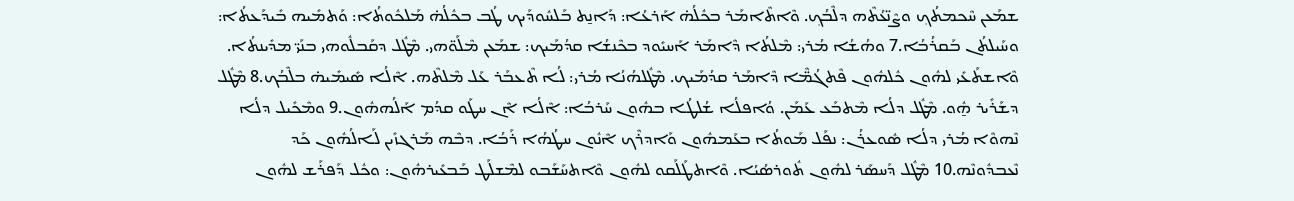ܫܡܰܥܢ ܚܶܟܡܬܳܟ݂ ܘܨܶܢ̈ܥܳܬܶܗ ܕܠܶܒܳܟ݂. ܘܶܐܬܶܐܡܰܪ ܒܟܽܠܳܗ̇ ܐܰܪܥܳܐ: ܕܰܐܢ̱ܬ ܒܰܠܚܽܘܕܰܝܟ ܛܳܒ ܒܟܽܠܳܗ̇ ܡܰܠܟܽܘܬܳܐ: ܘܰܬܡܺܝܗ ܒܺܝܕܰܥܬܳܐ: ܘܚܰܝܠܬܳܢ ܒܰܩܪܳܒܳܐ.7 ܘܗܳܫܳܐ ܡܳܪܝ: ܡܶܠܬܳܐ ܕܶܐܡܰܪ ܐܰܚܝܺܘܕ ܒܟܶܢܫܳܐ ܩܕܳܡܰܝܟ: ܫܡܰܥܢ ܡܶܠܰܘ̈ܗܝ. ܡܶܛܽܠ ܕܩܰܒܠܽܘܗܝ ܒܢܰܝ̈ ܡܕܺܝܢܬܳܐ. ܘܶܐܫܬܰܥܺܝ ܠܗܽܘܢ ܟܽܠܗܽܘܢ ܦܶܬܓܳܡ̈ܶܐ ܕܶܐܡܰܪ ܩܕܳܡܰܝܟ. ܡܶܛܽܠܗܳܢܳܐ ܡܳܪܝ: ܠܳܐ ܬܶܥܒܰܪ ܥܰܠ ܡܶܠܬܶܗ. ܐܶܠܳܐ ܣܺܝܡܺܝܗ̇ ܒܠܶܒܳܟ.8 ܡܶܛܽܠ ܕܫܰܪܺܝܪ ܗ̱ܽܘ. ܡܶܛܽܠ ܕܠܳܐ ܡܶܬܒܰܥ ܥܰܡܰܢ. ܘܳܐܦܠܳܐ ܫܳܠܛܳܐ ܒܗܽܘܢ ܚܰܪܒܳܐ: ܐܶܠܳܐ ܐܶܢ ܚܛܰܘ ܩܕܳܡ ܐܰܠܳܗܗܽܘܢ.9 ܘܡܶܟܺܝܠ ܕܠܳܐ ܢܶܗܘܶܐ ܡܳܪܝ ܕܠܳܐ ܣܽܘܥܪܳܢ: ܢܦܰܠ ܡܰܘܬܳܐ ܒܥܰܡܗܽܘܢ ܘܰܐܕܪܶܟ ܐܶܢܽܘܢ ܚܛܳܗܳܐ ܪܰܒܳܐ. ܕܒܶܗ ܡܰܪܓܙܺܝܢ ܠܰܐܠܳܗܽܘܢ ܟܰܕ ܢܶܥܒܕܽܘܢܶܗ.10 ܡܶܛܽܠ ܕܰܚܣܰܪ ܠܗܽܘܢ ܬܽܘܪܣܳܝܳܐ. ܘܶܐܬܛܰܠܰܩܘ ܠܗܽܘܢ ܘܶܐܬܚܰܫܰܒܘ ܠܡܶܫܠܰܛ ܒܰܒܥܺܝܪܗܽܘܢ: ܘܟܽܠ ܕܰܦܪܰܫ ܠܗܽܘܢ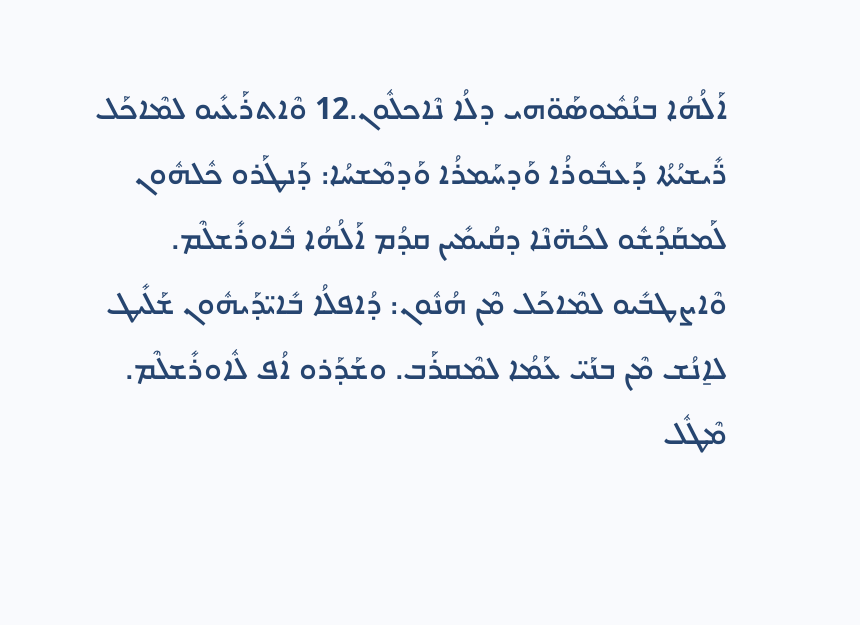ܐܰܠܳܗܳܐ ܒܢܳܡܽܘܣܰܘ̈ܗܝ ܕܠܳܐ ܢܶܐܟܠܽܘܢ.12 ܘܶܐܬܪܰܥܺܝܘ ܠܡܶܐܟܰܠ ܪ̈ܺܝܫܝܳܬܳܐ ܕܰܥܒܽܘܪܳܐ ܘܰܕܚܰܡܪܳܐ ܘܰܕܡܶܫܚܳܐ: ܕܰܢܛܰܪܘ ܟܽܠܗܽܘܢ ܠܰܡܩܰܕܳܫܽܘ ܠܟܳܗ̈ܢܶܐ ܕܩܳܝܡܺܝܢ ܩܕܳܡ ܐܰܠܳܗܳܐ ܒܽܐܘܪܺܫܠܶܡ. ܘܶܐܨܛܒܺܝܘ ܠܡܶܐܟܰܠ ܡܶܢ ܗܳܢܽܘܢ: ܕܳܐܦܠܳܐ ܒܺܐܝ̈ܕܰܝܗܽܘܢ ܫܰܠܺܝܛ ܠܐ̱ܢܳܫ ܡܶܢ ܒܢܰܝ̈ ܥܰܡܳܐ ܠܡܶܩܪܰܒ. ܘܫܰܕܰܪܘ ܐܳܦ ܠܽܐܘܪܺܫܠܶܡ. ܡܶܛܽܠ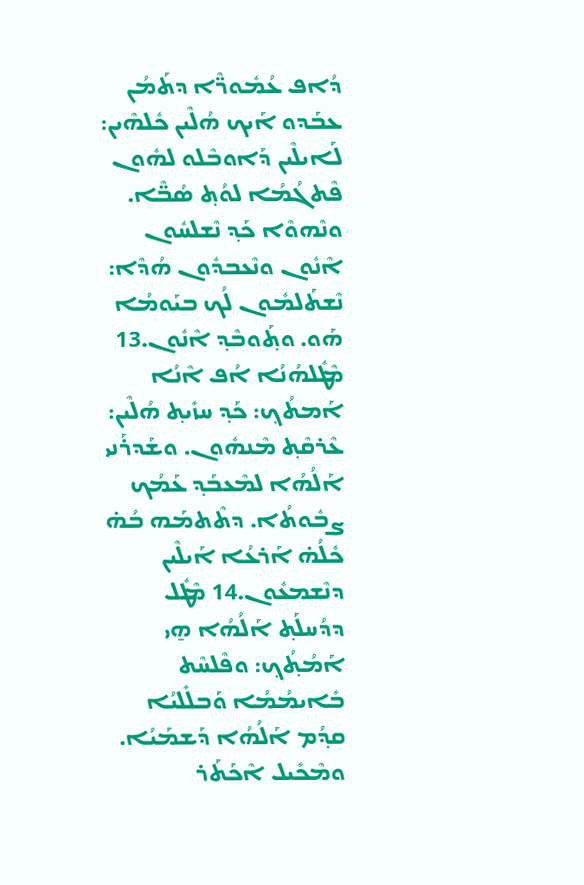ܕܳܐܦ ܥܳܡܽܘܖ̈ܶܐ ܕܬܰܡܳܢ ܥܒܰܕܘ ܐܰܝܟ ܗܳܠܶܝܢ ܟܽܠܗܶܝܢ: ܠܰܐܝܠܶܝܢ ܕܰܐܘܒܶܠܘ ܠܗܽܘܢ ܦܶܬܓܳܡܳܐ ܠܘܳܬ݂ ܣܳܒ̈ܶܐ. ܘܢܶܗܘܶܐ ܟܰܕ݂ ܢܶܫܠܚܽܘܢ ܐܶܢܽܘܢ ܘܢܶܥܒܕܽܘܢ ܗܳܕܶܐ: ܢܶܫܬܰܠܡܽܘܢ ܠܳܟ ܒܝܰܘܡܳܐ ܗܰܘ. ܘܬ݂ܰܘܒܶܕ݂ ܐܶܢܽܘܢ.13 ܡܶܛܽܠܗܳܢܳܐ ܐܳܦ ܐܶܢܳܐ ܐܰܡܬܳܟ݂: ܟܰܕ݂ ܚܙܺܝܬ݂ ܗܳܠܶܝܢ: ܥܶܪܩܶܬ݂ ܡܶܢܗܽܘܢ. ܘܫܰܕܪܰܢܝ ܐܰܠܳܗܳܐ ܠܡܶܥܒܰܕ݂ ܥܰܡܳܟ ܨܒܽܘܬܳܐ. ܕܬܶܬܡܰܗ ܒܳܗ̇ ܟܽܠܳܗ̇ ܐܰܪܥܳܐ ܐܰܝܠܶܝܢ ܕܢܶܫܡܥܽܘܢ.14 ܡܶܛܽܠ ܕܕܳܚܠܰܬ݂ ܐܰܠܳܗܳܐ ܗ̱ܝ ܐܰܡܳܬ݂ܳܟ݂: ܘܦܶܠܚܶܬ ܒܺܐܝܡܳܡܳܐ ܘܰܒܠܺܠܝܳܐ ܩܕ݂ܳܡ ܐܰܠܳܗܳܐ ܕܰܫܡܰܝܳܐ. ܘܡܶܟܺܝܠ ܐܶܟܰܬܰܪ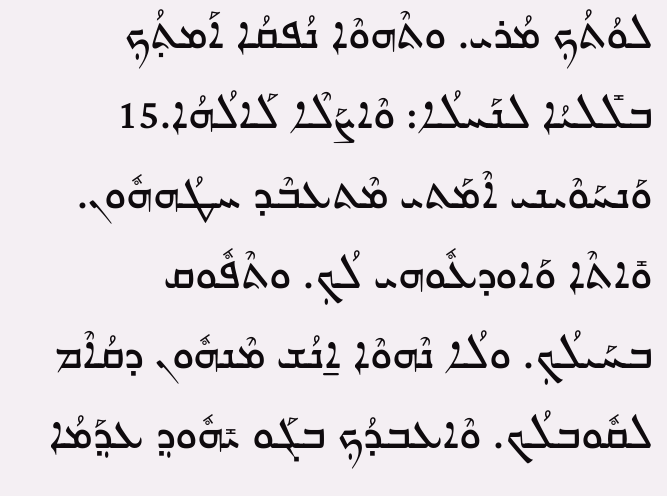ܠܘܳܬܳܟ݂ ܡܳܪܝ. ܘܬܶܗܘܶܐ ܢܳܦܩܳܐ ܐܰܡܬ݂ܳܟ݂ ܒܠܺܠܝܳܐ ܠܢܰܚܠܳܐ: ܘܶܐܨܰܠܶܐ ܠܰܐܠܳܗܳܐ.15 ܘܰܢܚܰܘܶܝܢܝ ܐܶܡܰܬܝ ܡܶܬܥܒܶܕ ܚܛܳܗܗܽܘܢ. ܘܺܐܬܶܐ ܘܰܐܘܕܥܽܘܗܝ ܠܳܟ݂. ܘܬܶܦܽܘܩ ܒܚܰܝܠܳܟ݂. ܘܠܳܐ ܢܶܗܘܶܐ ܐ̱ܢܳܫ ܡܶܢܗܽܘܢ ܕܩܳܐܶܡ ܠܩܽܘܒܠܳܟ. ܘܶܐܥܒܕܳܟ݂ ܒܓܰܘ ܝܺܗܽܘܕ݂ ܥܕ݂ܰܡܳܐ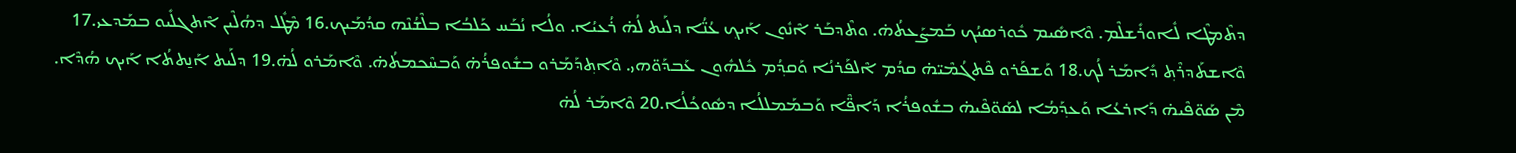ܕܬܶܡܛܶܐ ܠܽܐܘܪܺܫܠܶܡ. ܘܶܐܣܺܝܡ ܟܽܘܪܣܝܳܟ ܒܰܡܨܰܥܬܳܗ̇. ܘܬܶܕܒܰܪ ܐܶܢܽܘܢ ܐܰܝܟ݂ ܥܳܢ̈ܳܐ ܕܠܰܝܬ ܠܳܗ̇ ܪܳܥܝܳܐ. ܘܠܳܐ ܢܳܒܰܚ ܟܰܠܒܳܐ ܒܠܶܫܳܢܶܗ ܩܕܳܡܰܝܟ.16 ܡܶܛܽܠ ܕܗܳܠܶܝܢ ܐܶܬܓܠܺܝܘ ܒܡܰܕܥܝ.17 ܘܶܐܫܬܰܕܪܶܬ݂ ܕܺܐܡܰܪ ܠܳܟ.18 ܘܰܫܦܰܪܘ ܦܶܬܓܳܡܶܝ̈ܗ̇ ܩܕܳܡ ܐܶܠܦܰܪܢܳܐ ܘܰܩܕ݂ܳܡ ܟܽܠܗܽܘܢ ܥܰܒܕܰܘ̈ܗܝ. ܘܶܐܬ݂ܕܰܡܰܪܘ ܒܫܽܘܦܪܳܗ̇ ܘܰܒܚܶܟܡܬܳܗ̇. ܘܶܐܡܰܪܘ ܠܳܗ̇.19 ܕܠܰܝܬ ܐܰܢ̱ܬܬܳܐ ܐܰܝܟ ܗܳܕܶܐ. ܡܶܢ ܣܰܘ̈ܦܶܝܗ̇ ܕܰܐܪܥܳܐ ܘܰܥܕ݂ܰܡܳܐ ܠܣܰܘ̈ܦܶܝܗ̇ ܒܫܽܘܦܪܳܐ ܕܰܐܦ̈ܶܐ ܘܰܒܡܰܡܠܠܳܐ ܕܣܽܘܟܳܠܳܐ.20 ܘܶܐܡܰܪ ܠܳܗ̇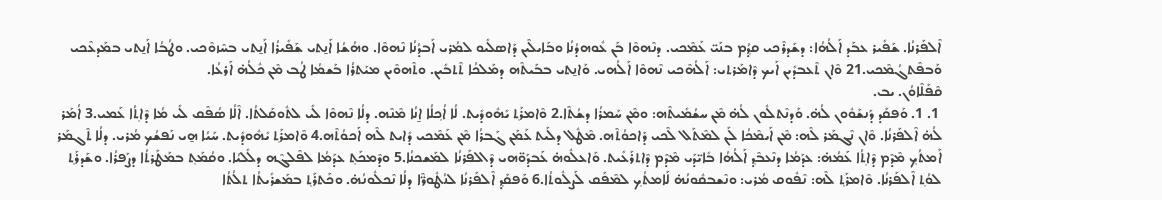ܐܶܠܦܰܪܢܳܐ. ܫܰܦܺܝܪ ܥܒܰܕ ܐܰܠܳܗܳܐ: ܕܫܰܕܪܶܟܝ ܩܕ݂ܳܡ ܒܢܰܝ̈ ܥܰܡܶܟܝ. ܕܢܶܗܘܶܐ ܒܰܢ ܥܽܘܗܕܳܢܳܐ ܘܒܰܐܝܠܶܝܢ ܕܰܐܣܠܺܝܘ ܠܡܳܪܝ ܐܰܒܕܳܢܳܐ ܢܶܗܘܶܐ. ܘܗܳܫܳܐ ܐܰܢ̱ܬܝ ܫܰܦܺܝܪܳܐ ܐܰܢ̱ܬܝ ܒܚܶܙܘܶܟܝ. ܘܛܳܒܳܐ ܐܰܢ̱ܬܝ ܒܡܰܕܥܶܟܝ ܘܰܒܦܶܬܓܳܡܶܟܝ.21 ܘܶܐܢ ܬܶܥܒܕܺܝܢ ܐܰܝܟ ܕܶܐܡܰܪܬܝ: ܐܰܠܳܗܶܟܝ ܢܶܗܘܶܐ ܐܰܠܳܗܝ. ܘܰܐܢ̱ܬܝ ܒܒܰܝܬܶܗ ܕܡܰܠܟܳܐ ܬܶܬܒܺܝܢ. ܘܬܶܗܘܶܝܢ ܡܝܰܬܪܳܐ ܒܰܫܡܳܐ ܛܳܒ ܡܶܢ ܟܽܠܳܗ̇ ܐܰܪܥܳܐ.
ܩܶܦܰܠܶܐܘܳܢ. ܝܒ.
 1. 1. ܘܰܦܩܰܕ ܕܰܢܫܰܘܽܘܢ ܠܳܗ̇. ܘܰܕܢܶܬܠܽܘܢ ܠܳܗ̇ ܡܶܢ ܚܫܳܡܺܝܬܶܗ: ܘܡܶܢ ܚܰܡܪܳܐ ܕܫܳܬܶܐ.2 ܘܶܐܡܪܰܬ݂ ܝܺܗܽܘܕܺܝܬ. ܠܳܐ ܐܳܟ݂ܠܳܐ ܐ̱ܢܳܐ ܡܶܢܶܗ. ܕܠܳܐ ܢܶܗܘܶܐ ܠܺܝ ܠܬܽܘܩܰܠܬܳܐ. ܐܶܠܳܐ ܣܳܦܶܩ ܠܺܝ ܡܳܐ ܕܶܐܬ݂ܳܐ ܥܰܡܝ.3 ܐܳܡܰܪ ܠܳܗ̇ ܐܶܠܦܰܪܢܳܐ. ܘܶܐܢ ܢܶܓܡܰܪ ܠܶܗ: ܡܶܢ ܐܰܝܡܶܟܳܐ ܠܰܢ ܠܡܶܬܰܠ ܠܶܟܝ ܕܰܐܟܘܳܬܶܗ. ܡܶܛܽܠ ܕܠܰܝܬ ܥܰܡܰܢ ܓܰܒܪܳܐ ܡܶܢ ܥܰܡܶܟܝ ܕܺܐܝܬ ܠܶܗ ܐܰܟܘܳܬܶܗ.4 ܘܶܐܡܪܰܬ݂ ܝܺܗܽܘܕܺܝܬ. ܚܰܝܳܐ ܗ̱ܝ ܢܰܦܫܳܟ ܡܳܪܝ. ܕܠܳܐ ܬܶܓܡܰܪ ܐܰܡܬܳܟ݂ ܡܶܕܶܡ ܕܶܐܬ݂ܳܐ ܥܰܡܳܗ̇: ܥܕܰܡܳܐ ܕܢܶܥܒܶܕ݂ ܐܰܠܳܗܳܐ ܒܺܐܝ̈ܕܰܝ ܡܶܕܶܡ ܕܶܐܬܪܰܥܺܝܬ. ܘܰܐܥܠܽܘܗ̇ ܥܰܒܕܰܘ̈ܗܝ ܕܶܐܠܦܰܪܢܳܐ ܠܡܰܫܟܢܳܐ.5 ܘܕܶܡܟܰܬ݂ ܥܕܰܡܳܐ ܠܦܶܠܓܶܗ ܕܠܺܠܝܳܐ. ܘܩܳܡܰܬ݂ ܒܡܰܛܰܪܬܳܐ ܕܨܰܦܪܳܐ. ܘܫܰܕܪܰܬ݂ ܠܘܳܬ݂ ܐܶܠܦܰܪܢܳܐ. ܘܶܐܡܪܰܬ݂ ܠܶܗ: ܢܶܦܽܘܩ ܡܳܪܝ: ܘܢܶܫܒܩܽܘܢܳܗ̇ ܠܰܐܡܬܳܟ݂ ܠܡܶܦܰܩ ܠܰܨܠܽܘܬܳܐ.6 ܘܰܦܩܰܕ݂ ܐܶܠܦܰܪܢܳܐ ܠܢܳܛܽܘܖ̈ܶܐ ܕܠܳܐ ܢܶܟܠܽܘܢܳܗ̇. ܘܟܰܬܪܰܬ݂ ܒܡܰܫܪܺܝܬܳܐ ܬܠܳܬܳܐ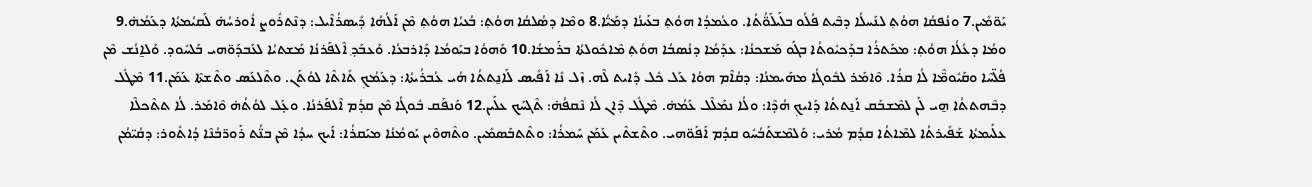ܝܰܘ̈ܡܺܝܢ.7 ܘܢܳܦܩܳܐ ܗܘܳܬ݂ ܠܢܰܚܠܳܐ ܕܒܶܝܬ ܦܳܠܳܘ ܒܠܰܝܠܰܘ̈ܳܬܳܐ. ܘܥܳܡܕܳܐ ܗܘܳܬ݂ ܒܥܰܝܢܳܐ ܕܡܰܝ̈ܳܐ.8 ܘܡܶܐ ܕܣܳܠܩܳܐ ܗܘܳܬ݂: ܒܳܥܝܳܐ ܗܘܳܬ݂ ܡܶܢ ܐܰܠܳܗܳܐ ܕܺܝܣܪܳܐܶܝܠ: ܕܢܶܬܪܽܘܨ ܐܽܘܪܚܳܗ̇ ܠܰܩܝܳܡܬܳܐ ܕܥܰܡܳܗ̇.9 ܘܡܳܐ ܕܥܳܠܳܐ ܗܘܳܬ݂: ܡܟܰܬܪܳܐ ܒܕܰܟܝܽܘܬܳܐ ܒܓܰܘ ܡܰܫܟܢܳܐ: ܥܕܰܡܳܐ ܕܢܳܣܒܳܐ ܗܘܳܬ݂ ܡܶܐܟܽܘܠܬܳܐ ܒܪܰܡܫܳܐ.10 ܘܰܗܘܳܐ ܒܝܰܘܡܳܐ ܕܰܐܪܒܥܳܐ. ܘܰܥܒܰܕ݂ ܐܶܠܦܰܪܢܳܐ ܡܰܫܬܝܳܐ ܠܥܰܒܕܰܘ̈ܗܝ ܒܰܠܚܽܘܕ. ܘܰܠܐ̱ܢܳܫ ܡܶܢ ܦܳܠ̈ܚܶܐ ܘܩܰܝܽܘܡ̈ܶܐ ܠܳܐ ܩܪܳܐ. ܘܶܐܡܰܪ ܠܒܽܘܓܳܐ ܡܗܰܝܡܢܳܐ: ܕܩܳܐܶܡ ܗܘܳܐ ܥܰܠ ܟܽܠ ܕܺܐܝܬ ܠܶܗ. ܙܶܠ ܢܺܐ ܐܰܦܺܝܣ ܠܰܐܢ̱ܬܬܳܐ ܗܳܝ ܥܳܒܪܳܝܬܳܐ: ܕܥܰܡܳܟ݂ ܬܺܐܬܶܐ ܠܘܳܬܰܢ. ܘܬܶܠܥܰܣ ܘܬܶܫܬܶܐ ܥܰܡܰܢ.11 ܡܶܛܽܠ ܕܒܶܗܬܬܳܐ ܗ̱ܝ ܠܰܢ ܠܡܶܫܒܰܩ ܐܰܢ̱ܬܬܳܐ ܕܰܐܝܟ݂ ܗܳܕܶܐ: ܘܠܳܐ ܢܡܰܠܶܠ ܥܰܡܳܗ̇. ܡܶܛܽܠ ܕܶܐܢ ܠܳܐ ܢܶܩܦܳܗ̇: ܬܶܓܚܰܟ ܥܠܰܝܢ.12 ܘܰܢܦܰܩ ܒܽܘܓܳܐ ܡܶܢ ܩܕܳܡ ܐܶܠܦܰܪܢܳܐ. ܘܥ̣ܰܠ ܠܘܳܬܳܗ̇ ܘܶܐܡܰܪ. ܠܳܐ ܬܬܶܟܠܶܐ ܥܠܰܝܡܬܳܐ ܫܰܦܺܝܪܬܳܐ ܠܡܶܐܬܳܐ ܩܕܳܡ ܡܳܪܝ: ܘܰܠܡܶܫܬܰܒܳܚܽܘ ܩܕܳܡ ܐܰܦܰܘ̈ܗܝ. ܘܬܶܫܬܶܝܢ ܥܰܡܰܢ ܚܰܡܪܳܐ: ܘܬܶܬܒܰܣܡܺܝܢ. ܘܬܶܗܘܶܝܢ ܝܰܘܡܳܢܳܐ ܡܝܰܩܪܳܐ: ܐܰܝܟ ܚܕܳܐ ܡܶܢ ܒܢ̈ܳܬ ܪܰܘܪ̈ܒܳܢܶܐ ܕܳܐܬܽܘܪ: ܕܩܳܝ̈ܡܳܢ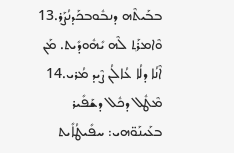ܒܒܰܝܬܶܗ ܕܢܒܽܘܒܟܰܕܢܳܨܰܪ.13 ܘܶܐܡܪܰܬ݂ ܠܶܗ ܝܺܗܽܘܕܺܝܬ. ܡܰܢ ܐܶܢܳܐ ܕܠܳܐ ܥܳܐܠܳܢ ܨܶܝܕ ܡܳܪܝ.14 ܡܶܛܽܠ ܕܟܽܠ ܕܫܰܦܺܝܪ ܒܥܰܝܢܰܘ̈ܗܝ: ܚܦܺܝܛܳܐܺܝܬ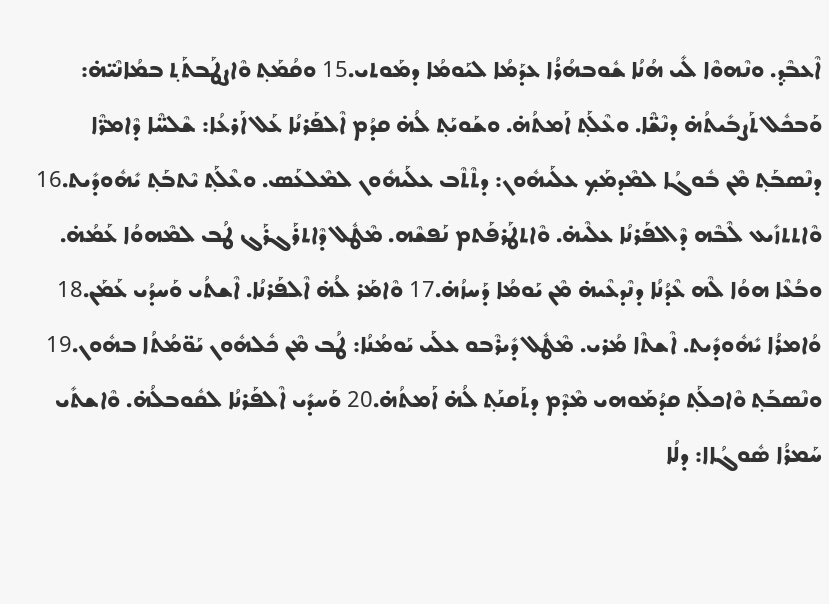ܐܶܥܒܶܕ݂. ܘܢܶܗܘܶܐ ܠܺܝ ܗܳܢܳܐ ܫܽܘܒܗܳܪܳܐ ܥܕܰܡܳܐ ܠܝܰܘܡܳܐ ܕܡܰܘܬܝ.15 ܘܩܳܡܰܬ݂ ܘܶܐܨܛܰܒܬܰܬ݂ ܒܡܳܐܢܶܝ̈ܗ̇: ܘܰܒܟܽܠ ܬܰܨܒܺܝܬܳܗ̇ ܕܢܶܫ̈ܶܐ. ܘܥܶܠܰܬ݂ ܐܰܡܬܳܗ̇. ܘܫܰܘܝܰܬ݂ ܠܳܗ̇ ܩܕܳܡ ܐܶܠܦܰܪܢܳܐ ܥܰܠ ܐܰܪܥܳܐ: ܫܶܠܚ̈ܶܐ ܕܶܐܡܖ̈ܶܐ ܕܢܶܣܒܰܬ݂ ܡܶܢ ܒܽܘܓܳܐ ܠܡܶܕܡܰܟ݂ ܥܠܰܝܗܽܘܢ: ܕܬܶܬܶܒ ܥܠܰܝܗܽܘܢ ܠܡܶܠܥܰܣ. ܘܥܶܠܰܬ݂ ܝܶܬܒܰܬ݂ ܝܺܗܽܘܕܺܝܬ.16 ܘܶܐܬܬܙܺܝܥ ܠܶܒܶܗ ܕܶܐܠܦܰܪܢܳܐ ܥܠܶܝܗ̇. ܘܶܐܬܛܰܪܦܰܬܡ ܢܰܦܫܶܗ. ܡܶܛܽܠ ܕܶܐܬܪܰܓܪܰܓ ܛܳܒ ܠܡܶܗܘܳܐ ܥܰܡܳܗ̇. ܘܒܳܥܶܐ ܗܘܳܐ ܠܶܗ ܥܶܕܳܢܳܐ ܕܢܶܕܥܶܝܗ̇ ܡܶܢ ܝܰܘܡܳܐ ܕܰܚܙܳܗ̇.17 ܘܶܐܡܰܪ ܠܳܗ̇ ܐܶܠܦܰܪܢܳܐ. ܐܶܫܬܳܝ ܘܰܚܕܳܝ ܥܰܡܰܢ.18 ܘܳܐܡܪܳܐ ܝܺܗܽܘܕܺܝܬ. ܐܶܫܬܶܐ ܡܳܪܝ. ܡܶܛܽܠ ܕܺܝܪܶܒܘ ܥܠܰܝ ܝܰܘܡܳܢܳܐ: ܛܳܒ ܡܶܢ ܟܽܠܗܽܘܢ ܝܰܘ̈ܡܳܬܳܐ ܒܗܽܘܢ.19 ܘܢܶܣܒܰܬ݂ ܘܶܐܟܠܰܬ݂ ܩܕܳܡܰܘܗܝ ܡܶܕܶܡ ܕܬܰܩܢܰܬ݂ ܠܳܗ̇ ܐܰܡܬܳܗ̇.20 ܘܰܚܕܺܝ ܐܶܠܦܰܪܢܳܐ ܠܩܽܘܒܠܳܗ̇. ܘܶܐܫܬܺܝ ܚܰܡܪܳܐ ܣܽܘܓܳܐܐ: ܕܠܳܐ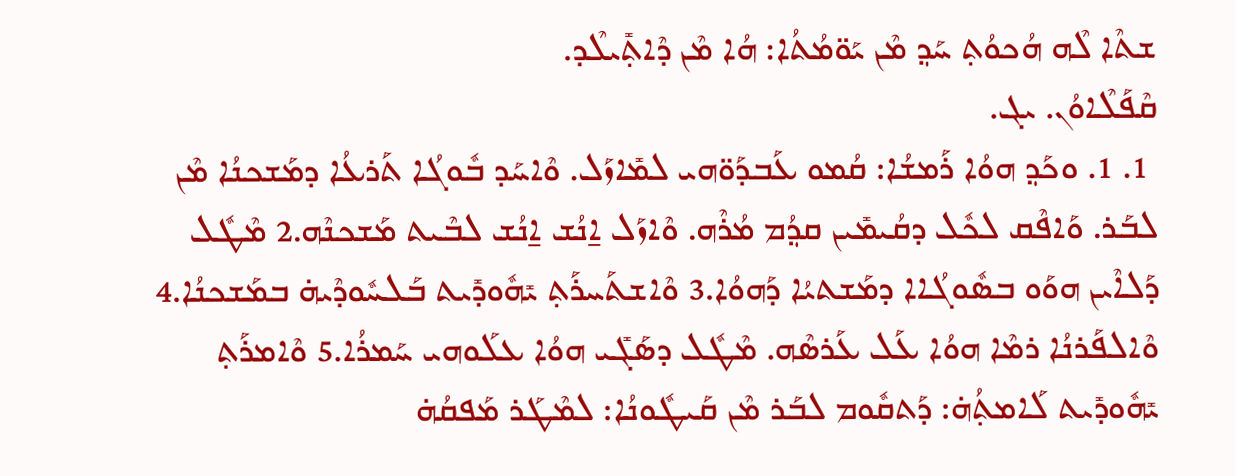ܫܬܶܐ ܠܶܗ ܗܳܟܘܳܬ݂ ܚܰܕ݂ ܡܶܢ ܝܰܘ̈ܡܳܬܳܐ: ܗܳܐ ܡܶܢ ܕܶܐܬ݂ܺܝܠܶܕ.
ܩܶܦܰܠܶܐܘܳܢ. ܝܓ.
 1. 1. ܘܟܰܕ݂ ܗܘܳܐ ܪܰܡܫܳܐ: ܩܳܡܘ ܥܰܒܕܰܘ̈ܗܝ ܠܡܺܐܙܰܠ. ܘܶܐܚܰܕ ܒܽܘܓܳܐ ܬܰܪܥܳܐ ܕܡܰܫܟܢܳܐ ܡܶܢ ܠܒܰܪ. ܘܰܐܦܶܩ ܠܟܽܠ ܕܩܳܝܡܺܝܢ ܩܕ݂ܳܡ ܡܳܪܶܗ. ܘܶܐܙܰܠ ܐ̱ܢܳܫ ܐ̱ܢܳܫ ܠܒܶܝܬ ܡܰܫܟܢܶܗ.2 ܡܶܛܽܠ ܕܰܠܐܶܝܢ ܗܘܰܘ ܒܣܽܘܓܳܐܐ ܕܡܰܫܬܝܳܐ ܕܰܗܘܳܐ.3 ܘܶܐܫܬܰܚܪܰܬ݂ ܝܺܗܽܘܕܺܝܬ ܒܰܠܚܽܘܕܶܝܗ̇ ܒܡܰܫܟܢܳܐ.4 ܘܶܐܠܦܰܪܢܳܐ ܪܡܶܐ ܗܘܳܐ ܥܰܠ ܥܰܪܣܶܗ. ܡܶܛܽܠ ܕܣܰܓܺܝ ܗܘܳܐ ܥܠܰܘܗܝ ܚܰܡܪܳܐ.5 ܘܶܐܡܪܰܬ݂ ܝܺܗܽܘܕܺܝܬ ܠܰܐܡܬ݂ܳܗ̇: ܕܰܬܩܽܘܡ ܠܒܰܪ ܡܶܢ ܩܰܝܛܽܘܢܳܐ: ܠܡܶܛܰܪ ܡܰܦܩܳܗ̇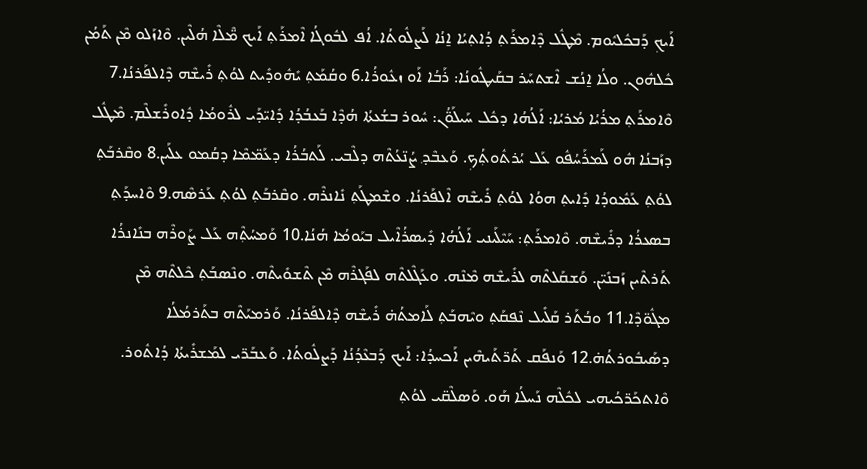ܐܰܝܟ݂ ܕܰܒܟܽܠܝܽܘܡ. ܡܶܛܽܠ ܕܶܐܡܪܰܬ݂ ܕܳܐܬ݂ܝܳܐ ܐ̱ܢܳܐ ܠܰܨܠܽܘܬܳܐ. ܐܳܦ ܠܒܽܘܓܳܐ ܐܶܡܪܰܬ݂ ܐܰܝܟ ܡ̈ܶܠܶܐ ܗܳܠܶܝܢ. ܘܶܐܙܰܠܘ ܡܶܢ ܬܰܡܳܢ ܟܽܠܗܽܘܢ. ܘܠܳܐ ܐ̱ܢܳܫ ܐܶܫܬܚܰܪ ܒܩܰܝܛܽܘܢܳܐ: ܪܰܒܳܐ ܐܰܘ ܙܥܽܘܪܳܐ.6 ܘܩܳܡܰܬ݂ ܝܺܗܽܘܕܺܝܬ ܠܘܳܬ݂ ܪܺܝܫܶܗ ܕܶܐܠܦܰܪܢܳܐ.7 ܘܶܐܡܪܰܬ݂ ܡܪܳܝܳܐ ܡܳܪܝܳܐ: ܐܰܠܳܗܳܐ ܕܟܽܠ ܚܰܝܠܰܘ̈ܳܢ: ܚܽܘܪ ܒܫܳܥܬܳܐ ܗܳܕܶܐ ܒܰܥܒܳܕܳܐ ܕܺܐܝ̈ܕܰܝ ܠܪܽܘܡܳܐ ܕܽܐܘܪܺܫܠܶܡ. ܡܶܛܽܠ ܕܙܰܒܢܳܐ ܗܽܘ ܠܰܡܪܰܚܳܦܽܘ ܥܰܠ ܝܳܪܬܽܘܬ݂ܳܟ݂. ܘܰܥܒܶܕ݂ ܨܳܢ̈ܥܳܬܶܗ ܕܠܶܒܝ. ܠܰܬܒܳܪܳܐ ܕܥܰܡ̈ܡܶܐ ܕܩܳܡܘ ܥܠܰܝܢ.8 ܘܩܶܪܒܰܬ݂ ܠܘܳܬ݂ ܥܰܡܽܘܕܳܐ ܕܺܐܝܬ݂ ܗܘܳܐ ܠܘܳܬ݂ ܪܺܝܫܶܗ ܐܶܠܦܰܪܢܳܐ. ܘܫܶܡܛܰܬ݂ ܢܺܐܢܪܶܗ. ܘܩܶܪܒܰܬ݂ ܠܘܳܬ݂ ܥܰܪܣܶܗ.9 ܘܶܐܚܕܰܬ݂ ܒܣܥܪܳܐ ܕܪܺܝܫܶܗ. ܘܶܐܡܪܰܬ݂: ܚܰܝܶܠܰܝܢܝ ܐܰܠܳܗܳܐ ܕܺܝܣܪܳܐܶܝܠ ܒܝܰܘܡܳܐ ܗܳܢܳܐ.10 ܘܰܡܚܳܬ݂ܶܗ ܥܰܠ ܨܰܘܪܶܗ ܒܢܺܐܢܪܳܐ ܬܰܪܬܶܝܢ ܙܰܒܢܺܝ̈ܢ. ܘܰܫܩܰܠܬܶܗ ܠܪܺܝܫܶܗ ܡܶܢܶܗ. ܘܥܰܓܶܠܬܶܗ ܠܦܰܓܪܶܗ ܡܶܢ ܬܶܫܘܺܝܬܶܗ. ܘܢܶܣܒܰܬ݂ ܟܶܠܬܶܗ ܡܶܢ ܡܓܽܘ̈ܕܶܐ.11 ܘܒܳܬܰܪ ܩܰܠܺܝܠ ܢܶܦܩܰܬ݂ ܘܝܶܗܒܰܬ݂ ܠܰܐܡܬܳܗ̇ ܪܺܝܫܶܗ ܕܶܐܠܦܰܪܢܳܐ. ܘܰܪܡܝܰܬܶܗ ܒܬܰܪܡܳܠܳܐ ܕܣܰܝܒܽܘܪܬܳܗ̇.12 ܘܰܢܦܰܩ ܬܰܪ̈ܬܰܝܗܶܝܢ ܐܰܟܚܕܳܐ: ܐܰܝܟ ܕܰܒܥܶܕܳܢܳܐ ܕܰܨܠܽܘܬܳܐ. ܘܰܥܒܰܪ̈ܝ ܠܡܰܫܪܺܝܬܳܐ ܕܳܐܬܽܘܪ. ܘܶܐܬܟܰܪ̈ܟܳܝܗܝ ܠܟܽܠܶܗ ܢܰܚܠܳܐ ܗܰܘ. ܘܰܣܠܶܩ̈ܝ ܠܘܳܬ݂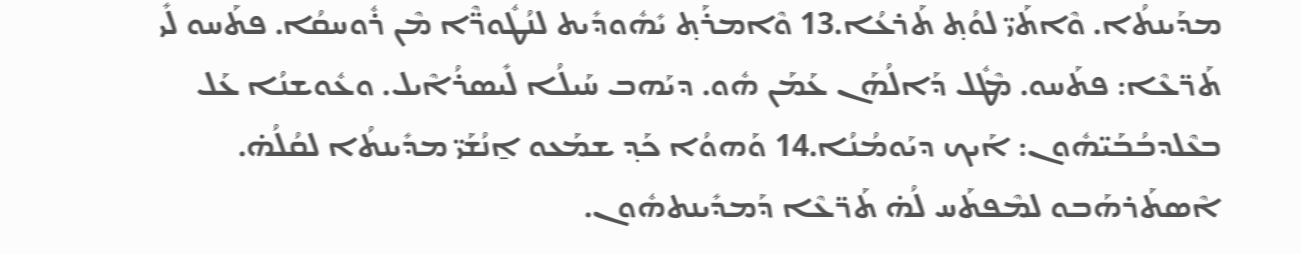ܡܕܰܝܢܬܳܐ. ܘܶܐܬܰܝ̈ ܠܘܳܬ݂ ܬܰܪܥܳܐ.13 ܘܶܐܡܪܰܬ݂ ܝܺܗܽܘܕܺܝܬ ܠܢܳܛܽܘܖ̈ܶܐ ܡܶܢ ܪܽܘܚܩܳܐ. ܦܬܰܚܘ ܠܺܝ ܬܰܪ̈ܥܶܐ: ܦܬܰܚܘ. ܡܶܛܽܠ ܕܰܐܠܳܗܰܢ ܥܰܡܰܢ ܗܽܘ. ܕܝܰܗܒ ܚܰܝܠܳܐ ܠܺܝܣܪܳܐܶܝܠ. ܘܥܽܘܫܢܳܐ ܥܰܠ ܒܥܶܠܕܒܳܒܰܝ̈ܗܽܘܢ: ܐܰܝܟ ܕܝܰܘܡܳܢܳܐ.14 ܘܰܗܘܳܐ ܟܰܕ݂ ܫܡܰܥܘ ܐ̱ܢܳܫܰܝ̈ ܡܕܺܝܢܬܳܐ ܠܩܳܠܳܗ̇. ܐܶܣܬܰܪܗܰܒܘ ܠܡܶܦܬܰܚ ܠܳܗ̇ ܬܰܪ̈ܥܶܐ ܕܰܡܕܺܝܢܬܗܽܘܢ.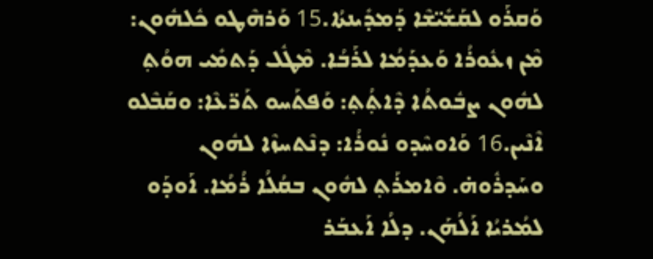ܘܰܩܪܰܘ ܠܩܰܫܺܝ̈ܫܶܐ ܕܰܡܕܺܝܢܬܳܐ.15 ܘܰܪܗܶܛܘ ܟܽܠܗܽܘܢ: ܡܶܢ ܙܥܽܘܪܳܐ ܘܰܥܕܰܡܳܐ ܠܪܰܒܳܐ. ܡܶܛܽܠ ܕܰܬܡܺܝ ܗܘܳܬ݂ ܠܗܽܘܢ ܨܒܽܘܬܳܐ ܕܶܐܬ݂ܳܬ݂: ܘܰܦܬܰܚܘ ܬܰܪ̈ܥܶܐ: ܘܩܰܒܶܠܘ ܐܶܢܶܝܢ.16 ܘܰܐܘܚܶܕܘ ܢܽܘܪܳܐ: ܕܢܶܬܚܙܶܐ ܠܗܽܘܢ ܘܚܰܕܪܽܘܗ̇. ܘܶܐܡܪܰܬ݂ ܠܗܽܘܢ ܒܩܳܠܳܐ ܪܳܡܳܐ. ܐܰܘܕܰܘ ܠܡܳܪܝܳܐ ܐܰܠܳܗܰܢ. ܕܠܳܐ ܐܰܥܒܰܪ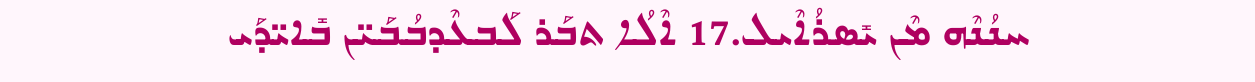ܚܢܳܢܶܗ ܡܶܢ ܝܺܣܪܳܐܶܝܠ.17 ܐܶܠܳܐ ܬܒܰܪ ܠܰܒܥܶܕܒܳܒܰܝ̈ܢ ܒܺܐܝ̈ܕܰܝ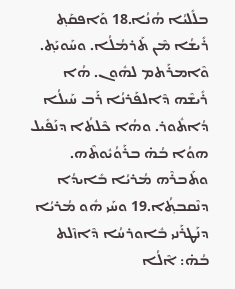ܒܠܺܠܝܳܐ ܗܳܢܳܐ.18 ܘܰܐܦܩܰܬ݂ ܪܺܝܫܳܐ ܡܶܢ ܬܰܪܡܳܠܳܐ. ܘܚܰܘܝܰܬ݂. ܘܶܐܡܪܰܬܡ ܠܗܽܘܢ. ܗܳܐ ܪܺܝܫܶܗ ܕܶܐܠܦܰܪܢܳܐ ܪܰܒ ܚܰܝܠܳܐ ܕܳܐܬܽܘܪ. ܘܗܳܐ ܟܶܠܬܳܐ ܕܢܰܦܺܝܠ ܗܘܳܐ ܒܳܗ̇ ܒܪܰܘܳܝܽܘܬܶܗ. ܘܬܰܒܪܶܗ ܡܳܪܝܳܐ ܒܺܐܝܕܳܐ ܕܢܶܩܒܬ݂ܳܐ.19 ܘܚܰܝ ܗܽܘ ܡܳܪܝܳܐ ܕܢܰܛܪܰܢܝ ܒܽܐܘܪܚܳܐ ܕܶܐܙܶܠܬ ܒܳܗ̇: ܐܶܠܳܐ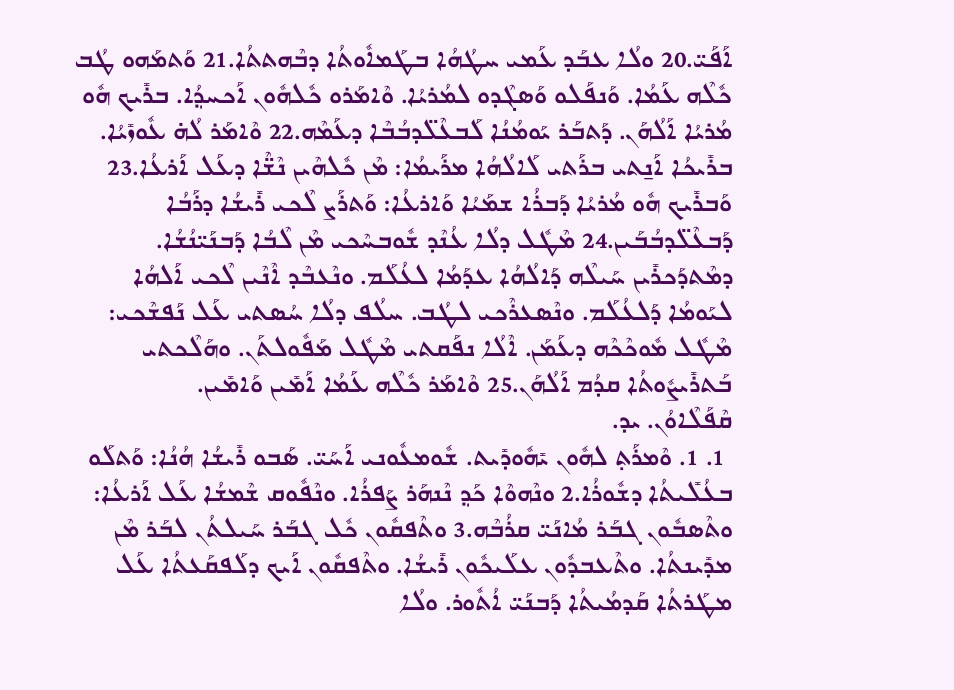ܐܰܦܰܝ̈.20 ܘܠܳܐ ܥܒܰܕ ܥܰܡܝ ܚܛܳܗܳܐ ܒܛܰܡܐܽܘܬܳܐ ܕܒܶܗܬܬܳܐ.21 ܘܰܬܡܰܗܘ ܛܳܒ ܟܽܠܶܗ ܥܰܡܳܐ. ܘܰܢܦܰܠܘ ܘܰܣܓܶܕܘ ܠܡܳܪܝܳܐ. ܘܶܐܡܰܪܘ ܟܽܠܗܽܘܢ ܐܰܟܚܕ݂ܳܐ. ܒܪܺܝܟ ܗܽܘ ܡܳܪܝܳܐ ܐܰܠܳܗܰܢ. ܕܰܬܒܰܪ ܝܰܘܡܳܢܳܐ ܠܰܒܥܶܠ̈ܕܒܳܒܶܐ ܕܥܰܡܶܗ.22 ܘܶܐܡܰܪ ܠܳܗ̇ ܥܽܘܙܺܝܳܐ. ܒܪܺܝܟܳܐ ܐܰܢ̱ܬܝ ܒܪܰܬܝ ܠܰܐܠܳܗܳܐ ܡܪܰܝܡܳܐ: ܡܶܢ ܟܽܠܗܶܝܢ ܢܶܫ̈ܶܐ ܕܥܰܠ ܐܰܪܥܳܐ.23 ܘܰܒܪܺܝܟ ܗܽܘ ܡܳܪܝܳܐ ܕܰܒܪܳܐ ܫܡܰܝܳܐ ܘܰܐܪܥܳܐ: ܘܰܬܪܰܨ ܠܶܟܝ ܪܺܝܫܳܐ ܕܪܰܒܳܐ ܕܰܒܥܶܠ̈ܕܒܳܒܰܝܢ.24 ܡܶܛܽܠ ܕܠܳܐ ܥܳܢܶܕ ܫܽܘܒܚܶܟܝ ܡܶܢ ܠܶܒܳܐ ܕܰܒܢܰܝ̈ܢܳܫܳܐ. ܕܡܶܬܕܰܟܪܺܝܢ ܚܰܝܠܶܗ ܕܰܐܠܳܗܳܐ ܥܕܰܡܳܐ ܠܥܳܠܰܡ. ܘܢܶܥܒܶܕ ܐܶܢܶܝܢ ܠܶܟܝ ܐܰܠܗܳܐ ܠܝܰܘܡܳܐ ܕܰܠܥܳܠܰܡ. ܘܢܶܣܥܪܶܟܝ ܠܛܳܒ. ܚܠܳܦ ܕܠܳܐ ܚܳܣܬܝ ܥܰܠ ܢܰܦܫܶܟܝ: ܡܶܛܽܠ ܡܽܘܟܶܟܶܗ ܕܥܰܡܰܢ. ܐܶܠܳܐ ܢܦܰܩܬܝ ܡܶܛܽܠ ܡܰܦܽܘܠܬܰܢ. ܘܗܰܠܶܟܬܝ ܒܰܬܪܺܝܨܽܘܬܳܐ ܩܕܳܡ ܐܰܠܳܗܰܢ.25 ܘܶܐܡܰܪ ܟܽܠܶܗ ܥܰܡܳܐ ܐܰܡܺܝܢ ܘܰܐܡܺܝܢ.
ܩܶܦܰܠܶܐܘܳܢ. ܝܕ.
 1. 1. ܘܶܡܪܰܬ݂ ܠܗܽܘܢ ܝܺܗܽܘܕܺܝܬ. ܫܽܘܡܥܽܘܢܝ ܐܰܚܰܝ̈. ܣܰܒܘ ܪܺܝܫܳܐ ܗܳܢܳܐ: ܘܰܬܠܰܘ ܒܥܳܠܺܝܬܳܐ ܕܫܽܘܪܳܐ.2 ܘܢܶܗܘܶܐ ܟܰܕ݂ ܢܶܢܗܰܪ ܨܰܦܪܳܐ. ܘܢܶܦܽܘܩ ܫܶܡܫܳܐ ܥܰܠ ܐܰܪܥܳܐ: ܘܬܶܣܒܽܘܢ ܓܒܰܪ ܡܳܐܢܰܝ̈ ܩܪܳܒܶܗ.3 ܘܬܶܦܩܽܘܢ ܟܽܠ ܓܒܰܪ ܚܰܝܠܬܳܢ ܠܒܰܪ ܡܶܢ ܡܕܺܝܢܬܳܐ. ܘܬܶܥܒܕܽܘܢ ܥܠܰܝܟܽܘܢ ܪܺܝܫܳܐ. ܘܬܶܦܩܽܘܢ ܐܰܝܟ ܕܠܰܦܩܰܥܬܳܐ ܥܰܠ ܡܛܰܪܬܳܐ ܩܰܕܡܳܝܬܳܐ ܕܰܒܢܰܝ̈ ܐܳܬܽܘܪ. ܘܠܳܐ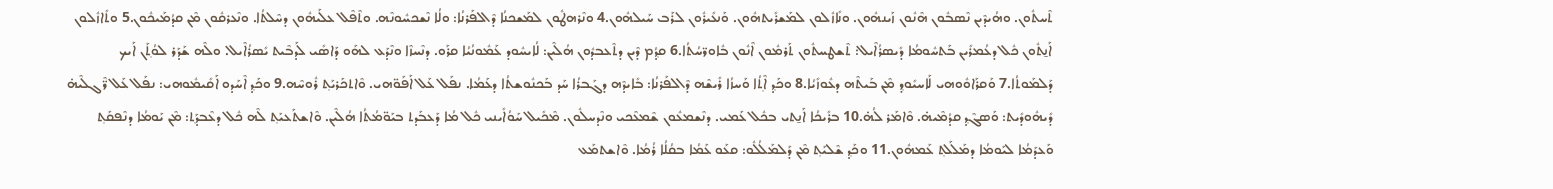ܬܶܚܬܽܘܢ. ܘܗܳܝܕܶܝܢ ܢܶܣܒܽܘܢ ܗܶܢܽܘܢ ܙܰܝܢܗܽܘܢ. ܘܢܺܐܙܽܠܘܢ ܠܡܰܫܪܺܝܬܗܽܘܢ. ܘܰܢܥܺܝܪܽܘܢ ܠܪܰܒ ܚܰܝܠܗܽܘܢ.4 ܘܢܶܪܗܛܽܘܢ ܠܡܰܫܟܢܳܐ ܕܶܐܠܦܰܪܢܳܐ: ܘܠܳܐ ܢܶܫܟܚܽܘܢܶܗ. ܘܬܶܦܶܠ ܥܠܰܝܗܽܘܢ ܕܚܶܠܬܳܐ. ܘܢܶܥܪܩܽܘܢ ܡܶܢ ܩܕܳܡܰܝܟܽܘܢ.5 ܘܬܺܐܙܽܠܘܢ ܐܰܢ̱ܬܽܘܢ ܟܽܠ ܕܥܳܡܪܺܝܢ ܒܰܬܚܽܘܡܳܐ ܕܺܝܣܪܳܐܶܝܠ: ܬܶܫܛܚܬܽܘܢ ܬܰܪܡܽܘܢ ܐܶܢܽܘܢ ܒܽܐܘܪ̈ܚܳܬܳܐ.6 ܩܕ݂ܳܡ ܕܶܝܢ ܕܬܶܥܒܕܽܘܢ ܗܳܠܶܝܢ: ܠܳܐܝܚܽܘܕ ܥܰܡܽܘܢܳܝܳܐ ܩܪܰܘ. ܕܢܶܚܙܶܐ ܘܢܶܕܰܥ ܠܗܰܘ ܕܰܐܣܺܝ ܠܰܕܒܶܝܬ ܝܺܣܪܳܐܶܝܠ. ܘܠܶܗ ܫܰܕܰܪ ܠܘܳܬ݂ܰܢ ܐܰܝܟ ܕܰܠܡܰܘܬܳܐ.7 ܘܰܩܪܰܐܘܽܘܗܝ ܠܰܐܚܝܺܘܕ݂ ܡܶܢ ܒܰܝܬܶܗ ܕܥܽܘܙܺܝܳܐ.8 ܘܟܰܕ݂ ܐܶܬ݂ܳܐ ܘܰܚܙܳܐ ܪܺܝܫܶܗ ܕܶܐܠܦܰܪܢܳܐ: ܒܺܐܝܕܶܗ ܕܓܰܒܪܳܐ ܚܰܕ ܒܰܟܢܽܘܫܬܳܐ ܕܥܰܡܳܐ. ܢܦܰܠ ܥܰܠ ܐܰܦܰܘ̈ܗܝ. ܘܶܐܬܟܰܪܝܰܬ݂ ܪܽܘܚܶܗ.9 ܘܟܰܕ݂ ܐܶܚܰܕܘ ܐܰܩܺܝܡܽܘܗܝ: ܢܦܰܠ ܥܰܠ ܪ̈ܶܓܠܶܝܗ̇ ܕܺܝܗܽܘܕܺܝܬ: ܘܰܣܓܶܕ݂ ܩܕܳܡܶܝܗ̇. ܘܶܐܡܰܪ ܠܳܗ̇.10 ܒܪܺܝܟܳܐ ܐܰܢ̱ܬܝ ܒܟܽܠ ܥܰܡܝ. ܕܢܶܫܡܥܽܘܢ ܫܶܡܥܶܟܝ ܘܢܶܕܚܠܽܘܢ. ܡܶܟܺܝܠ ܚܰܘܳܐܺܝܢܝ ܟܽܠ ܡܳܐ ܕܰܥܒܰܕܬ ܒܝܰܘ̈ܡܳܬܳܐ ܗܳܠܶܝܢ. ܘܶܐܫܬܰܥܝܰܬ݂ ܠܶܗ ܟܽܠ ܕܥܶܒܕܰܬ݂: ܡܶܢ ܝܰܘܡܳܐ ܕܢܶܦܩܰܬ݂ ܘܰܥܕܰܡܳܐ ܠܝܰܘܡܳܐ ܕܡܰܠܰܠܬ݂ ܥܰܡܗܽܘܢ.11 ܘܟܰܕ݂ ܫܶܠܝܰܬ݂ ܡܶܢ ܕܰܠܡܰܠܳܠܽܘ: ܩܥܰܘ ܥܰܡܳܐ ܒܩܳܠܳܐ ܪܳܡܳܐ. ܘܶܐܫܬܡܰܥ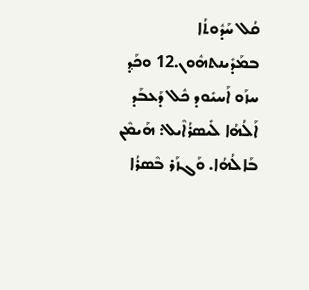ܩܳܠ ܚܰܕܽܘܬܳܐ ܒܡܰܕܺܝܢܬܗܽܘܢ.12 ܘܟܰܕ݂ ܚܙܰܘ ܐܰܚܝܺܘܕ ܟܽܠ ܕܰܥܒܰܕ ܐܰܠܳܗܳܐ ܠܺܝܣܪܳܐܶܝܠ: ܗܰܝܡܶܢ ܒܰܐܠܳܗܳܐ. ܘܰܓܙܰܪ ܒܶܣܪܳܐ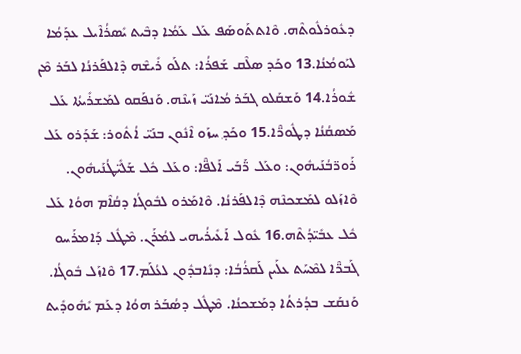ܕܥܽܘܪܠܽܘܬܶܗ. ܘܶܐܬܬܰܘܣܰܦ ܥܰܠ ܥܰܡܳܐ ܕܒܶܝܬ ܝܺܣܪܳܐܶܝܠ ܥܕܰܡܳܐ ܠܝܰܘܡܳܢܳܐ.13 ܘܟܰܕ ܣܠܶܩ ܫܰܦܪܳܐ: ܬܠܰܘ ܪܺܝܫܶܗ ܕܶܐܠܦܰܪܢܳܐ ܠܒܰܪ ܡܶܢ ܫܽܘܪܳܐ.14 ܘܰܫܩܰܠܘ ܓܒܰܪ ܡܳܐܢܰܝ̈ ܙܰܝܢܶܗ. ܘܰܢܦܰܩܘ ܠܡܰܫܪܺܝܬܳܐ ܥܰܠ ܡܰܣܩܳܢܳܐ ܕܛܽܘܖ̈ܶܐ.15 ܘܟܰܕ݂ ܚܙܰܘ ܐܶܢܽܘܢ ܒܢܰܝ̈ ܐܳܬܽܘܪ: ܫܰܕܰܪܘ ܥܰܠ ܪܰܘܪ̈ܒܳܢܰܝܗܽܘܢ: ܘܥܰܠ ܖ̈ܰܒܰܝ ܐܰܠܦ̈ܶܐ: ܘܥܰܠ ܟܽܠ ܫܰܠܺܝ̈ܛܳܢܰܝܗܽܘܢ. ܘܶܐܙܰܠܘ ܠܡܰܫܟܢܶܗ ܕܶܐܠܦܰܪܢܳܐ. ܘܶܐܡܰܪܘ ܠܒܽܘܓܳܐ ܕܩܳܐܶܡ ܗܘܳܐ ܥܰܠ ܟܽܠ ܥܒܺܝ̈ܕܳܬܶܗ.16 ܥܽܘܠ ܐܰܥܺܝܪܳܝܗܝ ܠܡܳܪܰܢ. ܡܶܛܽܠ ܕܰܐܡܪܰܚܘ ܓܰܒܖ̈ܶܐ ܠܡܶܚܰܬ ܥܠܰܝܢ ܠܰܩܪܳܒܳܐ: ܕܢܺܐܒܕܽܘܢ ܠܥܳܠܰܡ.17 ܘܶܐܙܰܠ ܒܽܘܓܳܐ. ܘܰܢܩܰܫ ܒܕܳܪܬܳܐ ܕܡܰܫܟܢܳܐ. ܡܶܛܽܠ ܕܣܳܒܰܪ ܗܘܳܐ ܕܥܰܡ ܝܺܗܽܘܕܺܝܬ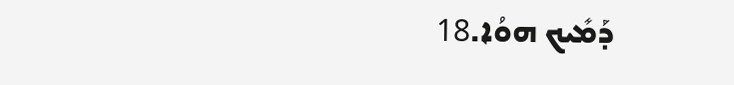ܕܰܡܺܝܟ ܗܘܳܐ.18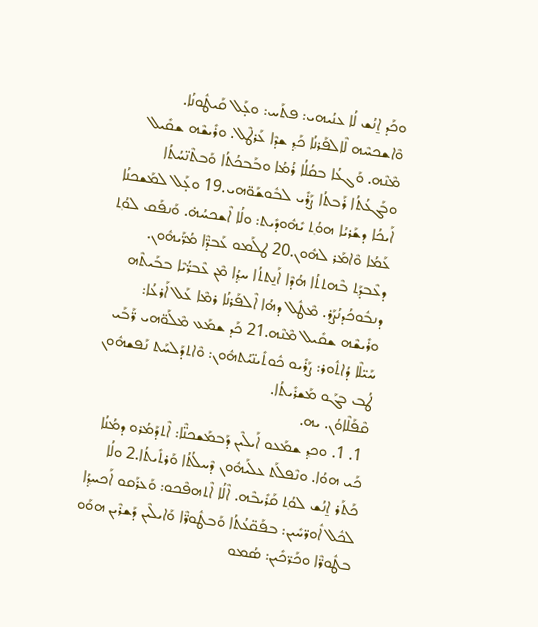ܘܟܰܕ ܐ̱ܢܳܫ ܠܳܐ ܥܢܳܝܗܝ: ܦܬܰܚ: ܘܥ̣ܰܠ ܩܰܝܛܽܘܢܳܐ. ܘܶܐܫܟܚܶܗ ܠܶܐܠܦܰܪܢܳܐ ܟܰܕ݂ ܫܕܶܐ ܥܰܪܛܶܠ. ܘܪܺܝܫܶܗ ܫܩܺܝܠ ܡܶܢܶܗ. ܘܰܓܥܳܐ ܒܩܳܠܳܐ ܪܳܡܳܐ ܘܒܰܒܟܳܬܳܐ ܘܰܒܬܶܢ̈ܚܳܬܳܐ ܘܒܰܓܥܳܬܳܐ ܪܰܒܬܳܐ ܨܰܪܺܝ ܠܒܽܘܫܰܘ̈ܗܝ.19 ܘܥ̣ܰܠ ܠܡܰܫܟܢܳܐ ܐܰܝܟܳܐ ܕܫܰܪܝܳܐ ܗܘܳܬ݂ ܝܺܗܽܘܕܺܝܬ: ܘܠܳܐ ܐܶܫܟܚܳܗ̇. ܘܰܢܦܰܩ ܠܘܳܬ݂ ܥܰܡܳܐ ܘܶܐܡܰܪ ܠܗܽܘܢ.20 ܛܠܰܡܘ ܥܰܒܕ̈ܶܐ ܡܳܖ̈ܰܝܗܽܘܢ. ܕܥܶܒܕܰܬ݂ ܒܶܗܬܬܳܐ ܗܳܕܶܐ ܐܰܢ̱ܬܬܳܐ ܚܕ݂ܳܐ ܡܶܢ ܥܶܒܪ̈ܳܝܶܐ ܒܒܰܝܬܶܗ ܕܢܒܽܘܟܳܕܢܳܨܰܪ. ܡܶܛܽܠ ܕܗܳܐ ܐܶܠܦܰܪܢܳܐ ܪܡܶܐ ܥܰܠ ܐܰܪܥܳܐ: ܘܪܺܝܫܶܗ ܫܩܺܝܠ ܡܶܢܶܗ.21 ܟܰܕ ܫܡܰܥ ܡܶܠܰܘ̈ܗܝ ܖ̈ܰܒܰܝ ܚܰܝ̈ܠܶܐ ܕܳܐܬܽܘܪ: ܨܰܪܺܝܘ ܟܽܘܬܺܝܢ̈ܝܳܬܗܽܘܢ: ܘܶܐܬܕܰܠܚܰܬ ܢܰܦܫܗܽܘܢ ܛܳܒ ܒܓܰܘ ܡܰܫܪܺܝܬܳܐ.
ܩܶܦܰܠܶܐܘܳܢ. ܝܗ.
 1. 1. ܘܟܕ݂ ܫܡܰܥܘ ܐܰܝܠܶܝܢ ܕܰܒܡܰܫܟܢ̈ܶܐ: ܐܶܬܕܰܡܳܪܘ ܕܡܳܢܳܐ ܟܰܝ ܗܘܳܐ. ܘܢܶܦܠܰܬ ܥܠܰܝܗܽܘܢ ܕܶܚܠܳܬܳܐ ܘܰܪܬܺܝܬܳܐ.2 ܘܠܳܐ ܟܰܬܰܪ ܐ̱ܢܳܫ ܠܘܳܬ݂ ܩܰܪܺܝܒܶܗ. ܐܶܠܳܐ ܐܶܬܗܦܶܟܘ: ܘܰܥܪܰܩܘ ܐܰܟܚܕ݂ܳܐ ܠܟܽܠ ܐܽܘܪ̈ܚܺܝܢ: ܒܦܰܩ̈ܥܳܬܳܐ ܘܰܒܛܽܘܖ̈ܶܐ ܘܰܐܝܠܶܝܢ ܕܰܫܪܶܝܢ ܗܘܰܘ ܒܛܽܘܖ̈ܶܐ ܘܟܰܪ̈ܟܺܝܢ: ܣܳܡܘ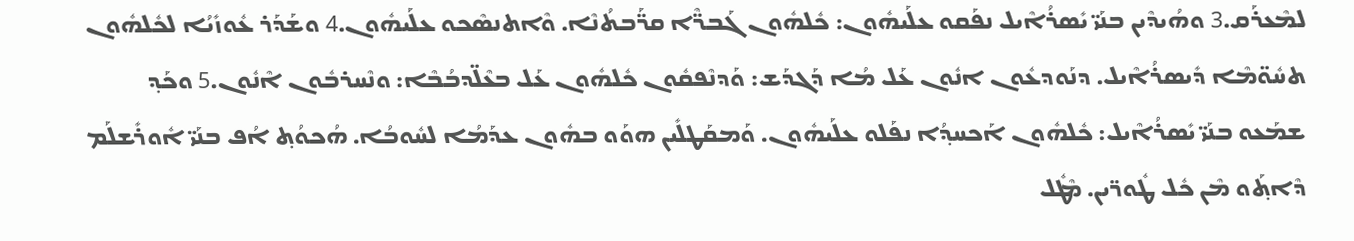ܠܡܶܥܪܰܩ.3 ܘܗܳܝܕܶܝܢ ܒܢܰܝ̈ ܝܺܣܪܳܐܶܝܠ ܢܦܰܩܘ ܥܠܰܝܗܽܘܢ: ܟܽܠܗܽܘܢ ܓܰܒܖ̈ܶܐ ܩܖ̈ܰܒܬܳܢܶܐ. ܘܶܐܬܢܣܶܟܘ ܥܠܰܝܗܽܘܢ.4 ܘܫܰܕܰܪ ܥܽܘܙܺܝܳܐ ܠܟܽܠܗܽܘܢ ܬܚܽܘ̈ܡܶܐ ܕܺܝܣܪܳܐܶܝܠ. ܕܢܰܘܕܥܽܘܢ ܐܢܽܘܢ ܥܰܠ ܡܳܐ ܕܰܓܕܰܫ: ܘܰܕܢܶܦܩܽܘܢ ܟܽܠܗܽܘܢ ܥܰܠ ܒܥܶܠ̈ܕܒܳܒܶܐ: ܘܢܶܚܪܒܽܘܢ ܐܶܢܽܘܢ.5 ܘܟܰܕ݂ ܫܡܰܥܘ ܒܢܰܝ̈ ܝܺܣܪܳܐܶܝܠ: ܟܽܠܗܽܘܢ ܐܰܟܚܕ݂ܳܐ ܢܦܰܠܘ ܥܠܰܝܗܽܘܢ. ܘܰܡܩܰܛܠܺܝܢ ܗܘܰܘ ܒܗܽܘܢ ܥܕܰܡܳܐ ܠܚܽܘܒܳܐ. ܗܳܟܘܳܬ݂ ܐܳܦ ܒܢܰܝ̈ ܐܽܘܪܺܫܠܰܡ ܕܶܐܬ݂ܰܘ ܡܶܢ ܟܽܠ ܛܽܘܪ̈ܝܢ. ܡܶܛܽܠ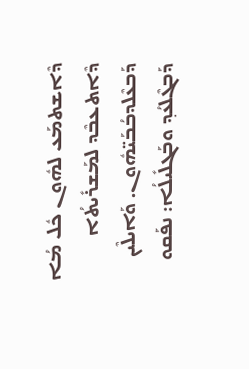ܕܶܐܫܬܡܰܥ ܠܗܽܘܢ ܟܽܠ ܡܳܐ ܕܶܐܬܥܒܶܕ ܠܡܰܫܪܺܝܬܳܐ ܕܰܒܥܶܠܕܒܳܒܰܝ̈ܗܽܘܢ. ܘܰܐܝܠܶܝܢ ܕܰܒܓܶܠܥܳܕ݂ ܘܒܰܓܠܺܝܠܳܐ: ܢܦܰܩܘ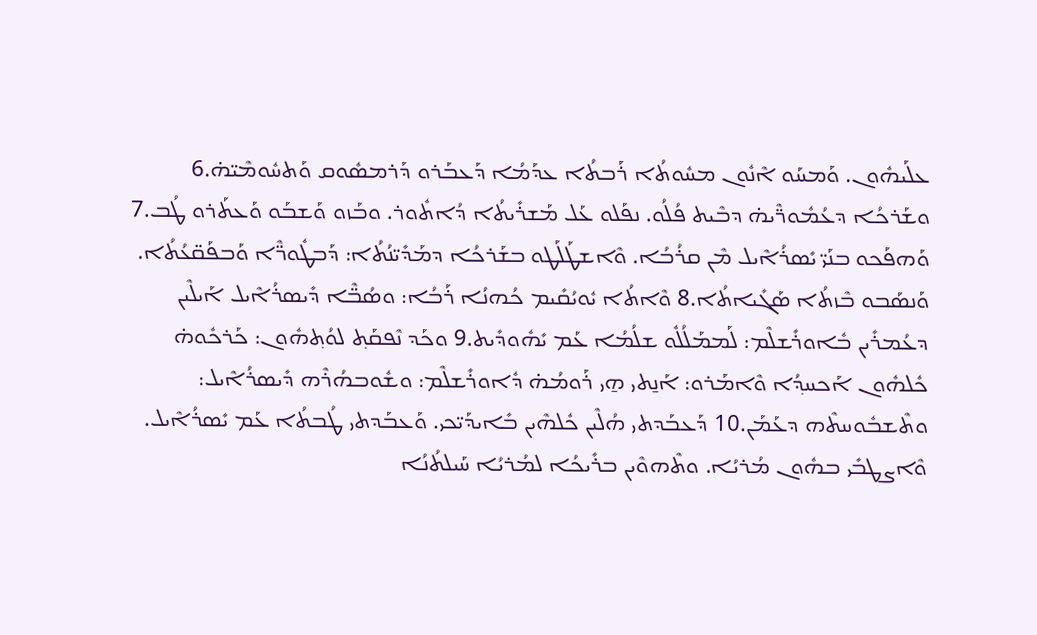ܥܠܰܝܗܽܘܢ. ܘܰܡܚܰܘ ܐܶܢܽܘܢ ܡܚܽܘܬܳܐ ܪܰܒܬܳܐ ܥܕܰܡܳܐ ܕܰܥܒܰܪܘ ܕܰܪܡܣܽܘܩ ܘܰܬܚܽܘܡܶܝ̈ܗ̇.6 ܘܫܰܪܟܳܐ ܕܥܳܡܽܘܪ̈ܶܝܗ̇ ܕܒܶܝܬ ܦܳܠܳܘ. ܢܦܰܠܘ ܥܰܠ ܡܰܫܪܺܝܬܳܐ ܕܳܐܬܽܘܪ. ܘܒܰܙܘ ܘܰܫܒܰܘ ܘܰܥܬܰܪܘ ܛܳܒ.7 ܘܰܗܦܰܟܘ ܒܢܰܝ̈ ܝܺܣܪܳܐܶܝܠ ܡܶܢ ܩܪܳܒܳܐ. ܘܶܐܫܛܰܠܰܛܘ ܒܫܰܪܟܳܐ ܕܡܰܕܺܝ̈ܢܳܬܳܐ: ܕܰܒܛܽܘܖ̈ܶܐ ܘܰܒܦܰܩ̈ܥܳܬܳܐ. ܘܰܢܣܰܒܘ ܒܶܙܬܳܐ ܣܰܓܺܝܐܬܳܐ.8 ܘܶܐܬܳܐ ܝܽܘܝܳܩܺܝܡ ܟܳܗܢܳܐ ܪܰܒܳܐ: ܘܣܳܒ̈ܶܐ ܕܺܝܣܪܳܐܶܝܠ ܐܰܝܠܶܝܢ ܕܥܳܡܪܺܝܢ ܒܽܐܘܪܺܫܠܶܡ: ܠܰܡܡܰܠܳܠܽܘ ܫܠܳܡܳܐ ܥܰܡ ܝܺܗܽܘܕܺܝܬ.9 ܘܟܰܕ ܢܶܦܩܰܬ݂ ܠܘܳܬ݂ܗܽܘܢ: ܟܰܪܟܽܘܗ̇ ܟܽܠܗܽܘܢ ܐܰܟܚܕ݂ܳܐ ܘܶܐܡܰܪܘ: ܐܰܢ̱ܬܝ ܗ̱ܝ ܪܰܘܡܳܗ̇ ܕܽܐܘܪܺܫܠܶܡ: ܘܫܽܘܒܗܳܪܶܗ ܕܺܝܣܪܳܐܶܝܠ: ܘܬܶܫܒܽܘܚܬܶܗ ܕܥܰܡܰܢ.10 ܕܰܥܒܰܕܬܝ ܗܳܠܶܝܢ ܟܽܠܗܶܝܢ ܒܺܐܝܕܰܝ̈ܟܝ. ܘܰܥܒܰܕܬܝ ܛܳܒܬܳܐ ܥܰܡ ܝܺܣܪܳܐܶܝܠ. ܘܶܐܨܛܒܺܝ ܒܗܽܘܢ ܡܳܪܝܳܐ. ܘܬܶܗܘܶܝܢ ܒܪܺܝܟܳܐ ܠܡܳܪܝܳܐ ܚܰܝܠܬܳܢܳܐ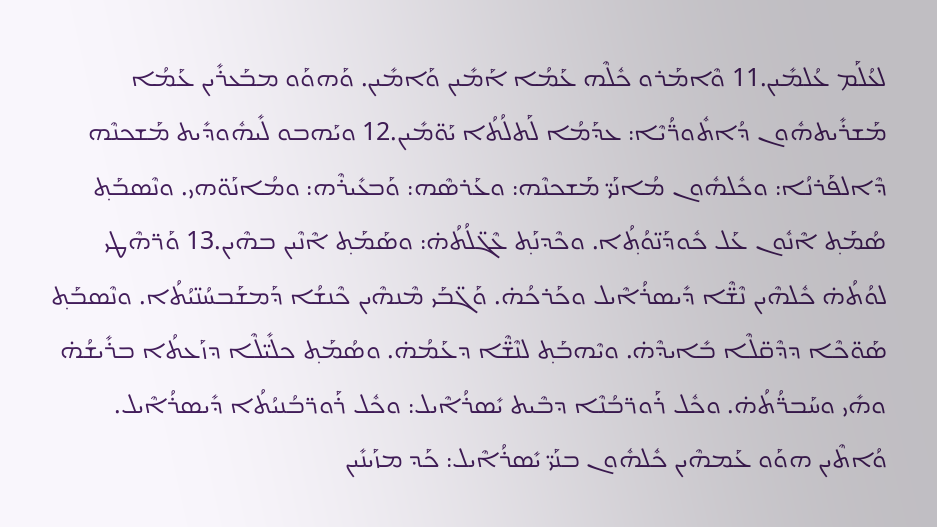ܠܥܳܠܰܡ ܥܳܠܡܺܝܢ.11 ܘܶܐܡܰܪܘ ܟܽܠܶܗ ܥܰܡܳܐ ܐܰܡܺܝܢ ܘܰܐܡܺܝܢ. ܘܰܗܘܰܘ ܡܒܰܥܪܺܝܢ ܥܰܡܳܐ ܡܰܫܪܺܝܬܗܽܘܢ ܕܳܐܬܽܘܪ̈ܳܝܶܐ: ܥܕܰܡܳܐ ܠܰܬܠܳܬܳܐ ܝܰܘ̈ܡܺܝܢ.12 ܘܝܰܗܒܘ ܠܺܝܗܽܘܕܺܝܬ ܡܰܫܟܢܶܗ ܕܶܐܠܦܰܪܢܳܐ: ܘܟܽܠܗܽܘܢ ܡܳܐܢܰܝ̈ ܡܰܫܟܢܶܗ: ܘܥܰܪܣܶܗ: ܘܰܒܥܺܝܪܶܗ: ܘܡܳܐܢܰܘ̈ܗܝ. ܘܢܶܣܒܰܬ݂ ܣܳܡܰܬ݂ ܐܶܢܽܘܢ ܥܰܠ ܟܽܘܕܰܢ̈ܘܳܬ݂ܳܐ. ܘܟܶܕܢܰܬ݂ ܥܶܓ̈ܠܳܬܳܗ̇: ܘܣܰܡܰܬ݂ ܐܶܢܶܝܢ ܒܗܶܝܢ.13 ܘܰܪ̈ܗܶܛܝ ܠܘܳܬܳܗ̇ ܟܽܠܗܶܝܢ ܢܶܫ̈ܶܐ ܕܺܝܣܪܳܐܶܝܠ ܘܟܰܪܟܳܗ̇. ܘܰܓ̈ܒܰܝ ܡܶܢܗܶܝܢ ܟܶܢܫܳܐ ܕܰܡܫܰܒܚܳܢ̈ܝܳܬܳܐ. ܘܢܶܣܒܰܬ݂ ܣܰܘ̈ܟܶܐ ܕܕܶܩ̈ܠܶܐ ܒܺܐܝܕܶܗ̇. ܘܝܶܗܒܰܬ݂ ܠܢܶܫ̈ܶܐ ܕܥܰܡܳܗ̇. ܘܣܳܡܰܬ݂ ܟܠܺܝ̈ܠܶܐ ܕܙܰܥܬܳܐ ܒܪܺܝܫܳܗ̇ ܘܗܺܝ ܘܚܰܒܪ̈ܳܬܳܗ̇. ܘܟܽܠ ܪܰܘܪ̈ܒܳܢܶܐ ܕܒܶܝܬ ܝܺܣܪܳܐܶܝܠ: ܘܟܽܠ ܪܰܘܪ̈ܒܳܢܝܳܬܳܐ ܕܺܝܣܪܳܐܶܝܠ. ܘܳܐܬܶܝܢ ܗܘܰܘ ܥܰܡܗܶܝܢ ܟܽܠܗܽܘܢ ܒܢܰܝ̈ ܝܺܣܪܳܐܶܝܠ: ܟܰܕ ܡܙܰܝܢܺܝܢ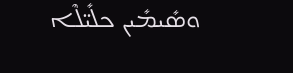ܘܣܺܝܡܺܝܢ ܟܠܺܝ̈ܠܶܐ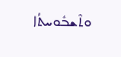ܘܬܶܫܒܽܘܚܬܳܐ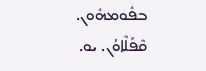ܒܦܽܘܡܗܽܘܢ.
ܩܶܦܰܠܶܐܘܳܢ. ܝܘ.